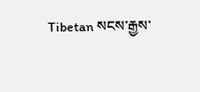Tibetan སངས་རྒྱས་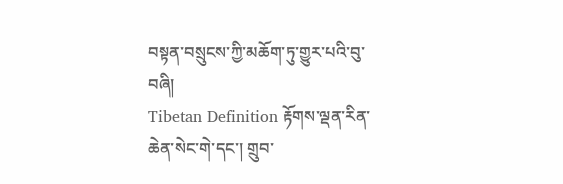བསྟན་བསྲུངས་ཀྱི་མཆོག་ཏུ་གྱུར་པའི་བུ་བཞི།
Tibetan Definition རྟོགས་ལྡན་རིན་ཆེན་སེང་གེ་དང་། གྲུབ་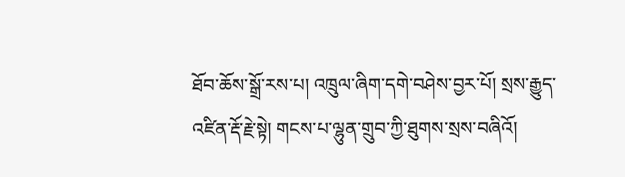ཐོབ་ཆོས་སྒྲོ་རས་པ། འཁྲུལ་ཞིག་དགེ་བཤེས་བྱར་པོ། སྲས་རྒྱུད་འཛིན་རྡོ་རྗེ་སྟེ། གངས་པ་ལྷུན་གྲུབ་ཀྱི་ཐུགས་སྲས་བཞིའོ།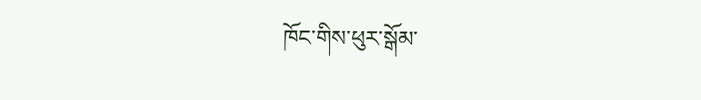ཁོང་གིས་ཕུར་སྒོམ་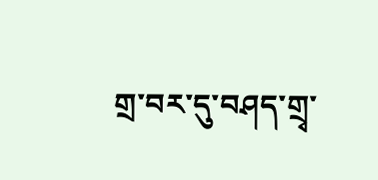གྲ་བར་དུ་བཤད་གྲྭ་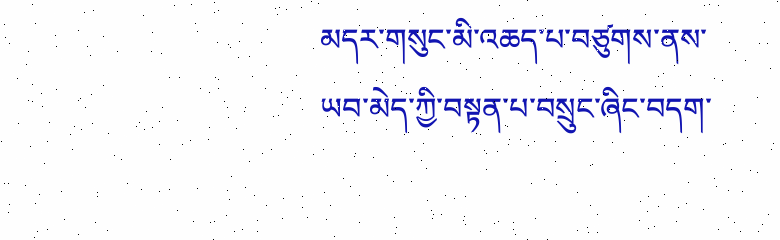མདར་གསུང་མི་འཆད་པ་བཙུགས་ནས་ཡབ་མེད་ཀྱི་བསྟན་པ་བསྲུང་ཞིང་བདག་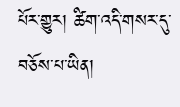པོར་གྱུར། ཚིག་འདི་གསར་དུ་བཅོས་པ་ཡིན།